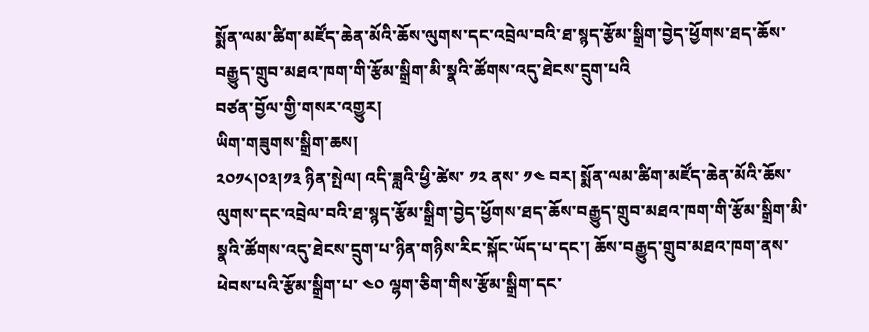སྨོན་ལམ་ཚིག་མཛོད་ཆེན་མོའི་ཆོས་ལུགས་དང་འབྲེལ་བའི་ཐ་སྙད་རྩོམ་སྒྲིག་བྱེད་ཕྱོགས་ཐད་ཆོས་བརྒྱུད་གྲུབ་མཐའ་ཁག་གི་རྩོམ་སྒྲིག་མི་སྣའི་ཚོགས་འདུ་ཐེངས་དྲུག་པའི
བཙན་བྱོལ་གྱི་གསར་འགྱུར།
ཡིག་གཟུགས་སྒྲིག་ཆས།
༢༠༡༨།༠༣།༡༣ ཉིན་སྤེལ། འདི་ཟླའི་ཕྱི་ཚེས་ ༡༢ ནས་ ༡༤ བར། སྨོན་ལམ་ཚིག་མཛོད་ཆེན་མོའི་ཆོས་ལུགས་དང་འབྲེལ་བའི་ཐ་སྙད་རྩོམ་སྒྲིག་བྱེད་ཕྱོགས་ཐད་ཆོས་བརྒྱུད་གྲུབ་མཐའ་ཁག་གི་རྩོམ་སྒྲིག་མི་སྣའི་ཚོགས་འདུ་ཐེངས་དྲུག་པ་ཉིན་གཉིས་རིང་སྐོང་ཡོད་པ་དང་། ཆོས་བརྒྱུད་གྲུབ་མཐའ་ཁག་ནས་ཕེབས་པའི་རྩོམ་སྒྲིག་པ་ ༤༠ ལྷག་ཅིག་གིས་རྩོམ་སྒྲིག་དང་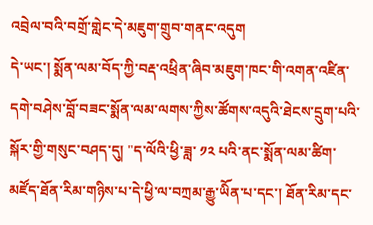འབྲེལ་བའི་བགྲོ་གླེང་དེ་མཇུག་གྲུབ་གནང་འདུག
དེ་ཡང་། སྨོན་ལམ་བོད་ཀྱི་བརྡ་འཕྲིན་ཞིབ་མཇུག་ཁང་གི་འགན་འཛིན་དགེ་བཤེས་བློ་བཟང་སྨོན་ལམ་ལགས་ཀྱིས་ཚོགས་འདུའི་ཐེངས་དྲུག་པའི་སྐོར་གྱི་གསུང་བཤད་དུ། "ད་ལོའི་ཕྱི་ཟླ་ ༡༢ པའི་ནང་སྨོན་ལམ་ཚིག་མཛོད་ཐོན་རིམ་གཉིས་པ་དེ་ཕྱི་ལ་བཀྲམ་རྒྱུ་ཡིོན་པ་དང་། ཐོན་རིམ་དང་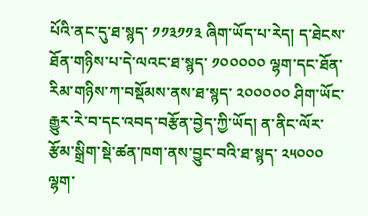པོའི་ནང་དུ་ཐ་སྙད་ ༡༡༣༡༡༣ ཞིག་ཡོད་པ་རེད། ད་ཐེངས་ཐོན་གཉིས་པ་དེ་ལའང་ཐ་སྙད་ ༡༠༠༠༠༠ ལྷག་དང་ཐོན་རིམ་གཉིས་ཀ་བསྡོམས་ནས་ཐ་སྙད་ ༢༠༠༠༠༠ ཤིག་ཡོང་རྒྱུར་རེ་བ་དང་འབད་བརྩོན་བྱེད་ཀྱི་ཡོད། ན་ནིང་ལོར་རྩོམ་སྒྲིག་སྡེ་ཚན་ཁག་ནས་བྱུང་བའི་ཐ་སྙད་ ༢༥༠༠༠ ལྷག་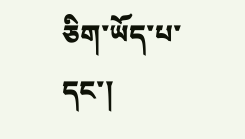ཅིག་ཡོད་པ་དང་།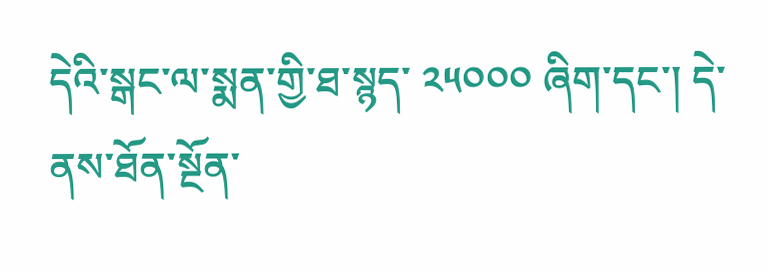དེའི་སྒང་ལ་སྨན་གྱི་ཐ་སྙད་ ༢༥༠༠༠ ཞིག་དང་། དེ་ནས་ཐོན་སྔོན་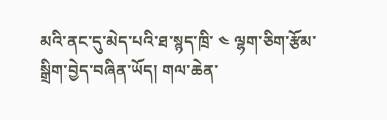མའི་ནང་དུ་མེད་པའི་ཐ་སྙད་ཁྲི་ ༤ ལྷག་ཅིག་རྩོམ་སྒྲིག་བྱེད་བཞིན་ཡོད། གལ་ཆེན་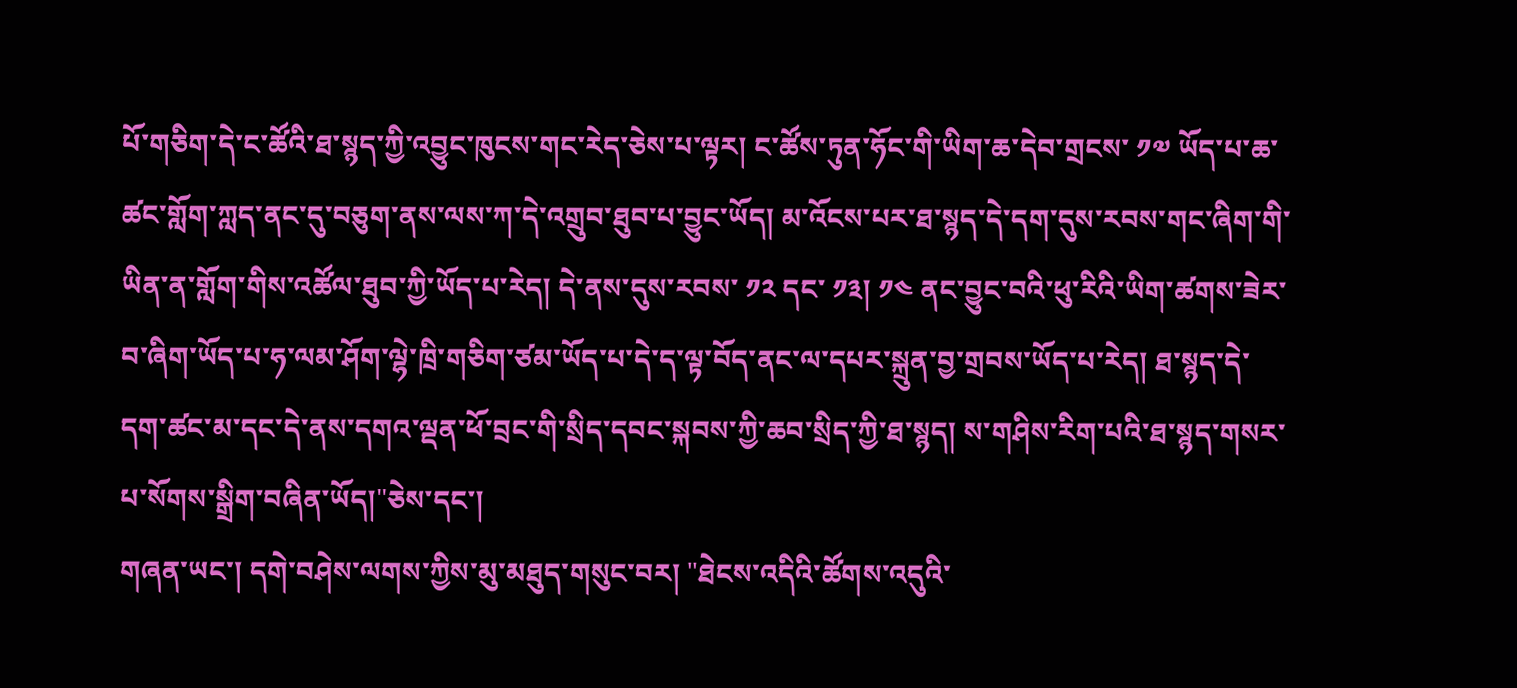པོ་གཅིག་དེ་ང་ཚོའི་ཐ་སྙད་ཀྱི་འབྱུང་ཁུངས་གང་རེད་ཅེས་པ་ལྟར། ང་ཚོས་ཏུན་ཧོང་གི་ཡིག་ཆ་དེབ་གྲངས་ ༡༧ ཡོད་པ་ཆ་ཚང་གློག་ཀླད་ནང་དུ་བཅུག་ནས་ལས་ཀ་དེ་འགྲུབ་ཐུབ་པ་བྱུང་ཡོད། མ་འོངས་པར་ཐ་སྙད་དེ་དག་དུས་རབས་གང་ཞིག་གི་ཡིན་ན་གློག་གིས་འཚོལ་ཐུབ་ཀྱི་ཡོད་པ་རེད། དེ་ནས་དུས་རབས་ ༡༢ དང་ ༡༣། ༡༤ ནང་བྱུང་བའི་ཕུ་རིའི་ཡིག་ཚགས་ཟེར་བ་ཞིག་ཡོད་པ་ཧ་ལམ་ཤོག་ལྷེ་ཁྲི་གཅིག་ཙམ་ཡོད་པ་དེ་ད་ལྟ་བོད་ནང་ལ་དཔར་སྐྲུན་བྱ་གྲབས་ཡོད་པ་རེད། ཐ་སྙད་དེ་དག་ཚང་མ་དང་དེ་ནས་དགའ་ལྡན་ཕོ་བྲང་གི་སྲིད་དབང་སྐབས་ཀྱི་ཆབ་སྲིད་ཀྱི་ཐ་སྙད། ས་གཤིས་རིག་པའི་ཐ་སྙད་གསར་པ་སོགས་སྒྲིག་བཞིན་ཡོད།"ཅེས་དང་།
གཞན་ཡང་། དགེ་བཤེས་ལགས་ཀྱིས་མུ་མཐུད་གསུང་བར། "ཐེངས་འདིའི་ཚོགས་འདུའི་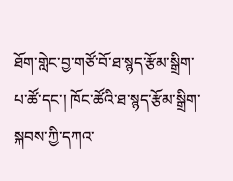ཐོག་གླེང་བྱ་གཙོ་བོ་ཐ་སྙད་རྩོམ་སྒྲིག་པ་ཚོ་དང་། ཁོང་ཚོའི་ཐ་སྙད་རྩོམ་སྒྲིག་སྐབས་ཀྱི་དཀའ་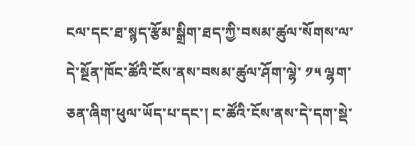ངལ་དང་ཐ་སྙད་རྩོམ་སྒྲིག་ཐད་ཀྱི་བསམ་ཚུལ་སོགས་ལ་དེ་སྔོན་ཁོང་ཚོའི་ངོས་ནས་བསམ་ཚུལ་ཤོག་ལྷེ་ ༡༥ ལྷག་ཅན་ཞིག་ཕུལ་ཡོད་པ་དང་། ང་ཚོའི་ངོས་ནས་དེ་དག་སྡེ་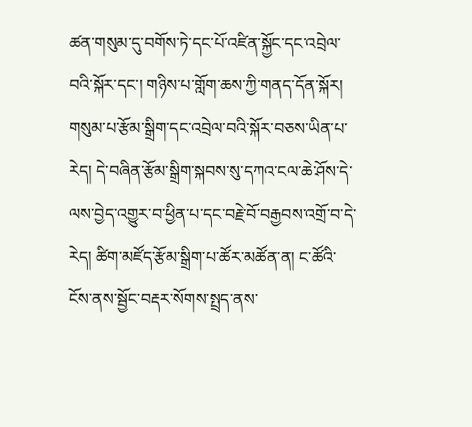ཚན་གསུམ་དུ་བགོས་ཏེ་དང་པོ་འཛིན་སྐྱོང་དང་འབྲེལ་བའི་སྐོར་དང་། གཉིས་པ་གློག་ཆས་ཀྱི་གནད་དོན་སྐོར། གསུམ་པ་རྩོམ་སྒྲིག་དང་འབྲེལ་བའི་སྐོར་བཅས་ཡིན་པ་རེད། དེ་བཞིན་རྩོམ་སྒྲིག་སྐབས་སུ་དཀའ་ངལ་ཆེ་ཤོས་དེ་ལས་བྱེད་འགྱུར་བ་ཕྱིན་པ་དང་བརྗེ་བོ་བརྒྱབས་འགྲོ་བ་དེ་རེད། ཚིག་མཛོད་རྩོམ་སྒྲིག་པ་ཚོར་མཚོན་ན། ང་ཚོའི་ངོས་ནས་སྦྱོང་བརྡར་སོགས་སྤྲད་ནས་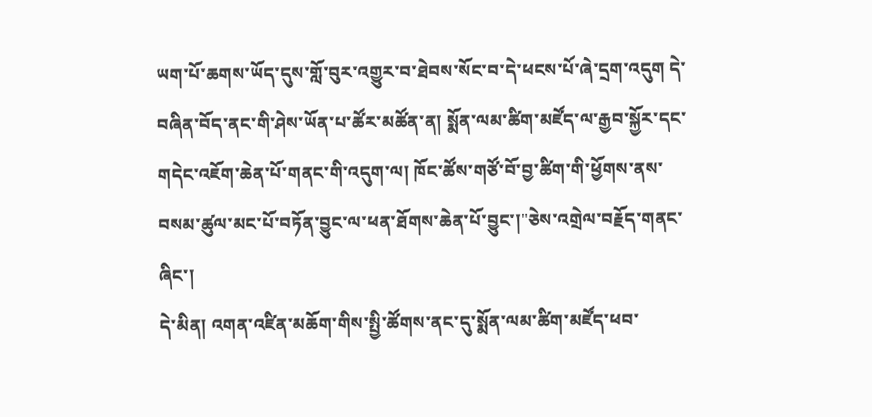ཡག་པོ་ཆགས་ཡོད་དུས་གློ་བུར་འགྱུར་བ་ཐེབས་སོང་བ་དེ་ཕངས་པོ་ཞེ་དྲག་འདུག དེ་བཞིན་བོད་ནང་གི་ཤེས་ཡོན་པ་ཚོར་མཚོན་ན། སྨོན་ལམ་ཚིག་མཛོད་ལ་རྒྱབ་སྐྱོར་དང་གདེང་འཇོག་ཆེན་པོ་གནང་གི་འདུག་ལ། ཁོང་ཚོས་གཙོ་བོ་བྱ་ཚིག་གི་ཕྱོགས་ནས་བསམ་ཚུལ་མང་པོ་བཏོན་བྱུང་ལ་ཕན་ཐོགས་ཆེན་པོ་བྱུང་།"ཅེས་འགྲེལ་བརྗོད་གནང་ཞིང་།
དེ་མིན། འགན་འཛིན་མཆོག་གིས་སྤྱི་ཚོགས་ནང་དུ་སྨོན་ལམ་ཚིག་མཛོད་ཕབ་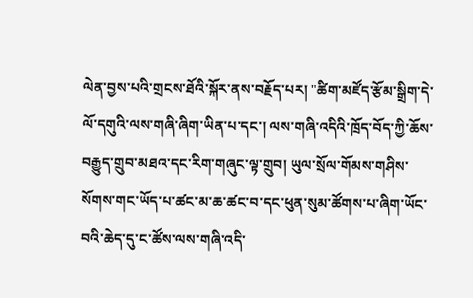ལེན་བྱས་པའི་གྲངས་ཐོའི་སྐོར་ནས་བརྗོད་པར། "ཚིག་མཛོད་རྩོམ་སྒྲིག་དེ་ལོ་དགུའི་ལས་གཞི་ཞིག་ཡིན་པ་དང་། ལས་གཞི་འདིའི་ཁྲོད་བོད་ཀྱི་ཆོས་བརྒྱུད་གྲུབ་མཐའ་དང་རིག་གཞུང་ལྟ་གྲུབ། ཡུལ་སྲོལ་གོམས་གཤིས་སོགས་གང་ཡོད་པ་ཚང་མ་ཆ་ཚང་བ་དང་ཕུན་སུམ་ཚོགས་པ་ཞིག་ཡོང་བའི་ཆེད་དུ་ང་ཚོས་ལས་གཞི་འདི་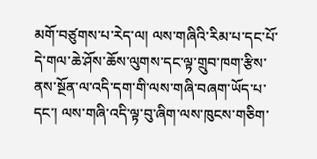མགོ་བཙུགས་པ་རེད་ལ། ལས་གཞིའི་རིམ་པ་དང་པོ་དེ་གལ་ཆེ་ཤོས་ཆོས་ལུགས་དང་ལྟ་གྲུབ་ཁག་རྩིས་ནས་སྔོན་ལ་འདི་དག་གི་ལས་གཞི་བཞག་ཡོད་པ་དང་། ལས་གཞི་འདི་ལྟ་བུ་ཞིག་ལས་ཁུངས་གཅིག་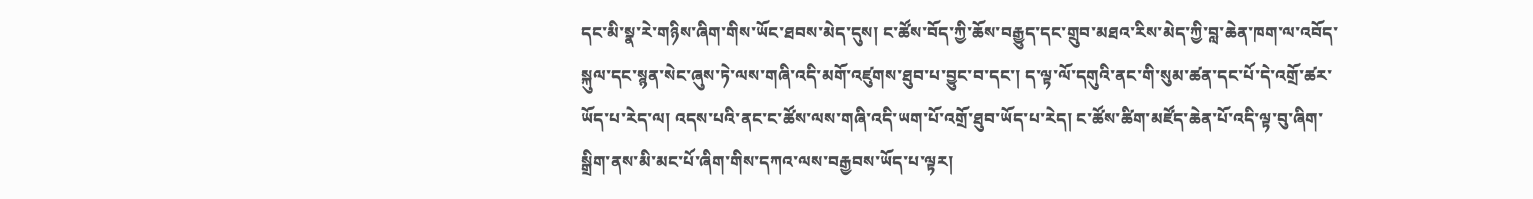དང་མི་སྣ་རེ་གཉིས་ཞིག་གིས་ཡོང་ཐབས་མེད་དུས། ང་ཚོས་བོད་ཀྱི་ཆོས་བརྒྱུད་དང་གྲུབ་མཐའ་རིས་མེད་ཀྱི་བླ་ཆེན་ཁག་ལ་འབོད་སྐུལ་དང་སྙན་སེང་ཞུས་ཏེ་ལས་གཞི་འདི་མགོ་འཛུགས་ཐུབ་པ་བྱུང་བ་དང་། ད་ལྟ་ལོ་དགུའི་ནང་གི་སུམ་ཚན་དང་པོ་དེ་འགྲོ་ཚར་ཡོད་པ་རེད་ལ། འདས་པའི་ནང་ང་ཚོས་ལས་གཞི་འདི་ཡག་པོ་འགྲོ་ཐུབ་ཡོད་པ་རེད། ང་ཚོས་ཚིག་མཛོད་ཆེན་པོ་འདི་ལྟ་བུ་ཞིག་སྒྲིག་ནས་མི་མང་པོ་ཞིག་གིས་དཀའ་ལས་བརྒྱབས་ཡོད་པ་ལྟར།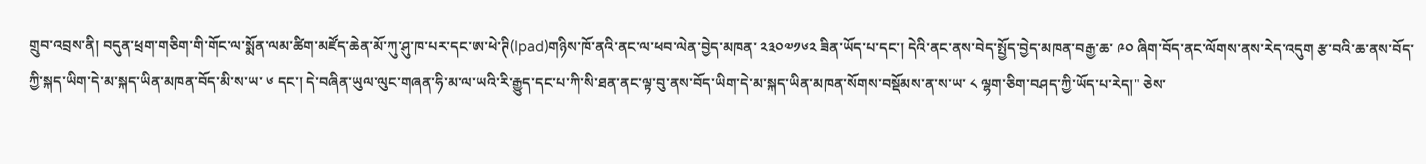གྲུབ་འབྲས་ནི། བདུན་ཕྲག་གཅིག་གི་གོང་ལ་སྨོན་ལམ་ཚིག་མཛོད་ཆེན་མོ་ཀུ་ཤུ་ཁ་པར་དང་ཨ་ཕེ་ཊི(Ipad)གཉིས་ཁོ་ནའི་ནང་ལ་ཕབ་ལེན་བྱེད་མཁན་ ༢༣༠༧༡༦༢ ཟིན་ཡོད་པ་དང་། དེའི་ནང་ནས་བེད་སྤྱོད་བྱེད་མཁན་བརྒྱ་ཆ་ ༩༠ ཞིག་བོད་ནང་ལོགས་ནས་རེད་འདུག རྩ་བའི་ཆ་ནས་བོད་ཀྱི་སྐད་ཡིག་དེ་མ་སྐད་ཡིན་མཁན་བོད་མི་ས་ཡ་ ༦ དང་། དེ་བཞིན་ཡུལ་ལུང་གཞན་ཧི་མ་ལ་ཡའི་རི་རྒྱུད་དང་པ་ཀི་སི་ཐན་ནང་ལྟ་བུ་ནས་བོད་ཡིག་དེ་མ་སྐད་ཡིན་མཁན་སོགས་བསྡོམས་ན་ས་ཡ་ ༨ ལྷག་ཅིག་བཤད་ཀྱི་ཡོད་པ་རེད།" ཅེས་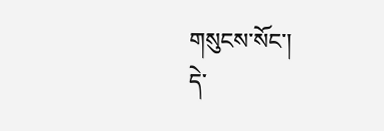གསུངས་སོང་།
དེ་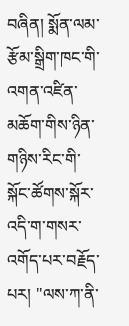བཞིན། སྨོན་ལམ་རྩོམ་སྒྲིག་ཁང་གི་འགན་འཛིན་མཆོག་གིས་ཉིན་གཉིས་རིང་གི་སྐོང་ཚོགས་སྐོར་འདི་ག་གསར་འགོད་པར་བརྗོད་པར། "ལས་ཀ་ནི་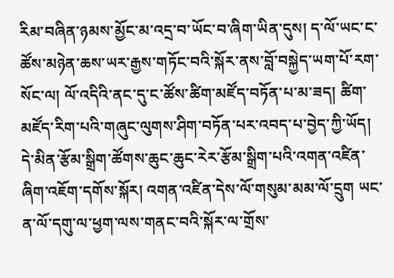རིམ་བཞིན་ཉམས་མྱོང་མ་འདྲ་བ་ཡོང་བ་ཞིག་ཡིན་དུས། ད་ལོ་ཡང་ང་ཚོས་མཉེན་ཆས་ཡར་རྒྱས་གཏོང་བའི་སྐོར་ནས་བློ་བསྐྱེད་ཡག་པོ་རག་སོང་ལ། ལོ་འདིའི་ནང་དུ་ང་ཚོས་ཚིག་མཛོད་བཏོན་པ་མ་ཟད། ཚིག་མཛོད་རིག་པའི་གཞུང་ལུགས་ཤིག་བཏོན་པར་འབད་པ་བྱེད་ཀྱི་ཡོད། དེ་མིན་རྩོམ་སྒྲིག་ཚོགས་ཆུང་ཆུང་རེར་རྩོམ་སྒྲིག་པའི་འགན་འཛིན་ཞིག་འཇོག་དགོས་སྐོར། འགན་འཛིན་དེས་ལོ་གསུམ་མམ་ལོ་དྲུག ཡང་ན་ལོ་དགུ་ལ་ཕྱག་ལས་གནང་བའི་སྐོར་ལ་གྲོས་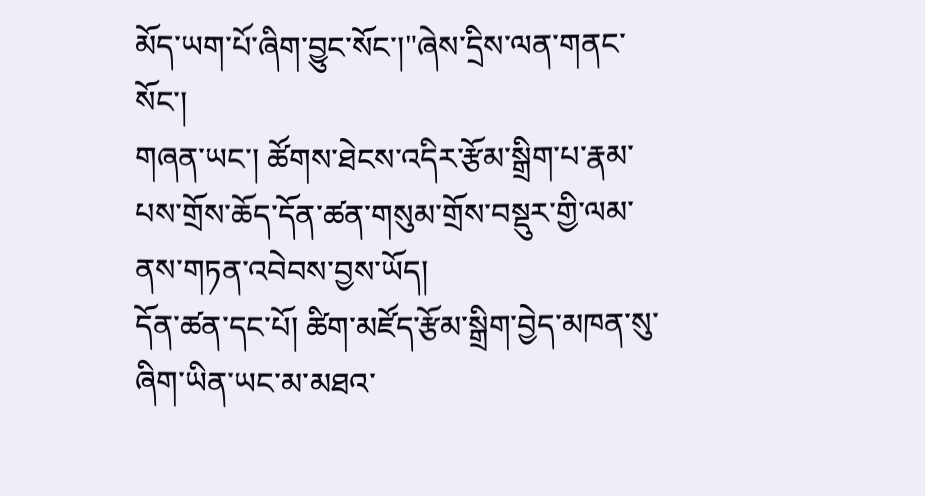མོད་ཡག་པོ་ཞིག་བྱུང་སོང་།"ཞེས་དྲིས་ལན་གནང་སོང་།
གཞན་ཡང་། ཚོགས་ཐེངས་འདིར་རྩོམ་སྒྲིག་པ་རྣམ་པས་གྲོས་ཆོད་དོན་ཚན་གསུམ་གྲོས་བསྡུར་གྱི་ལམ་ནས་གཏན་འབེབས་བྱས་ཡོད།
དོན་ཚན་དང་པོ། ཚིག་མཛོད་རྩོམ་སྒྲིག་བྱེད་མཁན་སུ་ཞིག་ཡིན་ཡང་མ་མཐའ་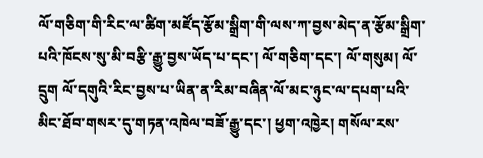ལོ་གཅིག་གི་རིང་ལ་ཚིག་མཛོད་རྩོམ་སྒྲིག་གི་ལས་ཀ་བྱས་མེད་ན་རྩོམ་སྒྲིག་པའི་ཁོངས་སུ་མི་བརྩི་རྒྱུ་བྱས་ཡོད་པ་དང་། ལོ་གཅིག་དང་། ལོ་གསུམ། ལོ་དྲུག ལོ་དགུའི་རིང་བྱས་པ་ཡིན་ན་རིམ་བཞིན་ལོ་མང་ཉུང་ལ་དཔག་པའི་མིང་ཐོབ་གསར་དུ་གཏན་འཁེལ་བཟོ་རྒྱུ་དང་། ཕྱག་འཁྱེར། གསོལ་རས་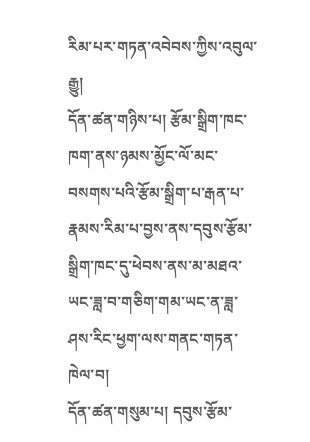རིམ་པར་གཏན་འབེབས་ཀྱིས་འབུལ་རྒྱུ།
དོན་ཚན་གཉིས་པ། རྩོམ་སྒྲིག་ཁང་ཁག་ནས་ཉམས་མྱོང་ལོ་མང་བསགས་པའི་རྩོམ་སྒྲིག་པ་རྒན་པ་རྣམས་རིམ་པ་བྱས་ནས་དབུས་རྩོམ་སྒྲིག་ཁང་དུ་ཕེབས་ནས་མ་མཐའ་ཡང་ཟླ་བ་གཅིག་གམ་ཡང་ན་ཟླ་ཤས་རིང་ཕྱག་ལས་གནང་གཏན་ཁེལ་བ།
དོན་ཚན་གསུམ་པ། དབུས་རྩོམ་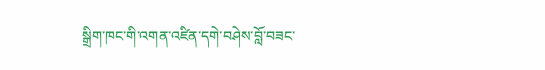སྒྲིག་ཁང་གི་འགན་འཛིན་དགེ་བཤེས་བློ་བཟང་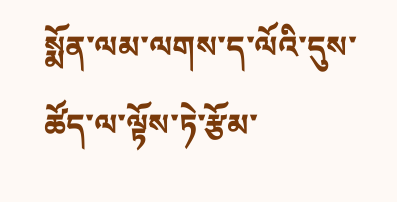སྨོན་ལམ་ལགས་ད་ལོའི་དུས་ཚོད་ལ་ལྟོས་ཏེ་རྩོམ་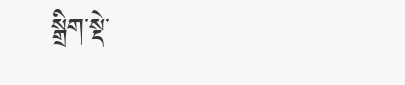སྒྲིག་སྡེ་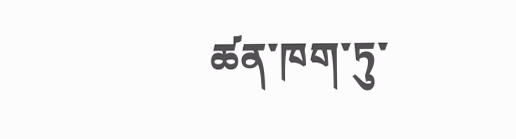ཚན་ཁག་ཏུ་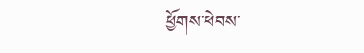ཕྱོགས་ཕེབས་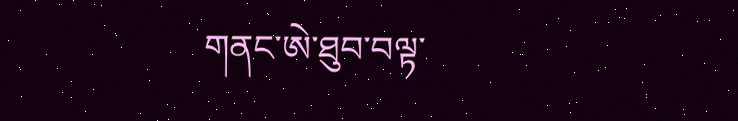གནང་ཨེ་ཐུབ་བལྟ་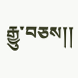རྒྱུ་བཅས།།